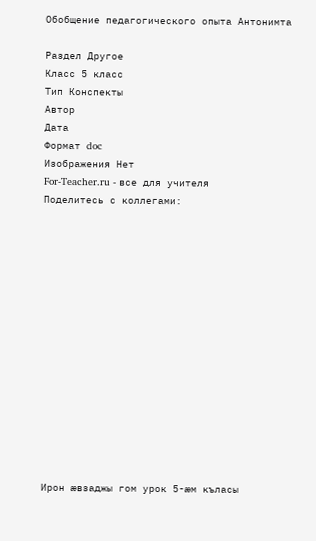Обобщение педагогического опыта Антонимта

Раздел Другое
Класс 5 класс
Тип Конспекты
Автор
Дата
Формат doc
Изображения Нет
For-Teacher.ru - все для учителя
Поделитесь с коллегами:















Ирон ӕвзаджы гом урок 5-ӕм къласы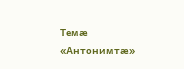Темӕ «Антонимтӕ»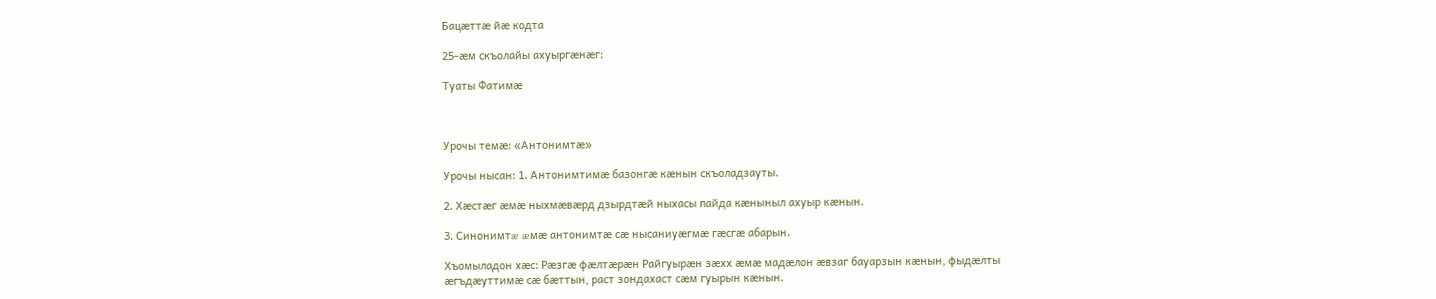Бацӕттӕ йӕ кодта

25-ӕм скъолайы ахуыргӕнӕг:

Туаты Фатимӕ



Урочы темæ: «Антонимтæ»

Урочы нысан: 1. Антонимтимæ базонгæ кæнын скъоладзауты.

2. Хæстæг æмæ ныхмæвæрд дзырдтæй ныхасы пайда кæныныл ахуыр кæнын.

3. Синонимтæ æмæ антонимтæ сæ нысаниуæгмæ гæсгæ абарын.

Хъомыладон хæс: Рæзгæ фæлтæрæн Райгуырæн зæхх æмæ мадæлон æвзаг бауарзын кæнын, фыдæлты æгъдæуттимæ сæ бæттын, раст зондахаст сæм гуырын кæнын.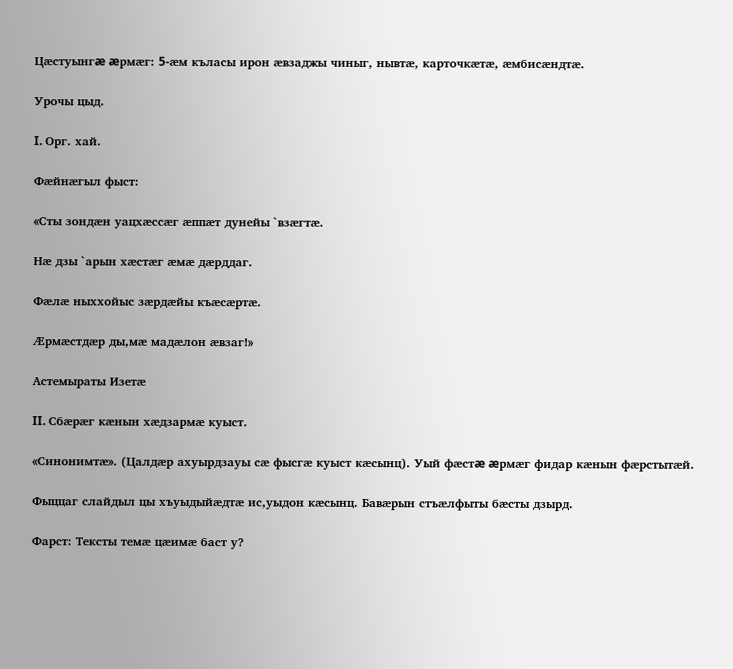Цæстуынгæ æрмæг: 5-æм къласы ирон æвзаджы чиныг, нывтæ, карточкæтæ, æмбисæндтæ.

Урочы цыд.

I. Орг. хай.

Фæйнæгыл фыст:

«Сты зондӕн уацхӕссӕг ӕппӕт дунейы `взӕгтӕ.

Нӕ дзы `арын хӕстӕг ӕмӕ дӕрддаг.

Фӕлӕ ныххойыс зӕрдӕйы къӕсӕртӕ.

Ӕрмӕстдӕр ды,мӕ мадӕлон ӕвзаг!»

Астемыраты Изетӕ

II. Сбæрæг кæнын хæдзармæ куыст.

«Синонимтæ». (Цалдæр ахуырдзауы сæ фысгæ куыст кæсынц). Уый фæстæ æрмæг фидар кæнын фæрстытæй.

Фыццаг слайдыл цы хъуыдыйӕдтӕ ис,уыдон кӕсынц. Бавӕрын стъӕлфыты бӕсты дзырд.

Фарст: Тексты темӕ цӕимӕ баст у?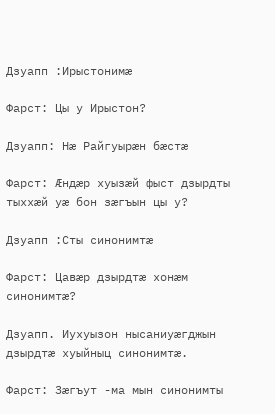Дзуапп :Ирыстонимӕ

Фарст: Цы у Ирыстон?

Дзуапп: Нӕ Райгуырӕн бӕстӕ

Фарст: Ӕндӕр хуызӕй фыст дзырдты тыххӕй уӕ бон зӕгъын цы у?

Дзуапп :Сты синонимтӕ

Фарст: Цавæр дзырдтæ хонæм синонимтæ?

Дзуапп. Иухуызон нысаниуæгджын дзырдтæ хуыйныц синонимтæ.

Фарст: Зæгъут -ма мын синонимты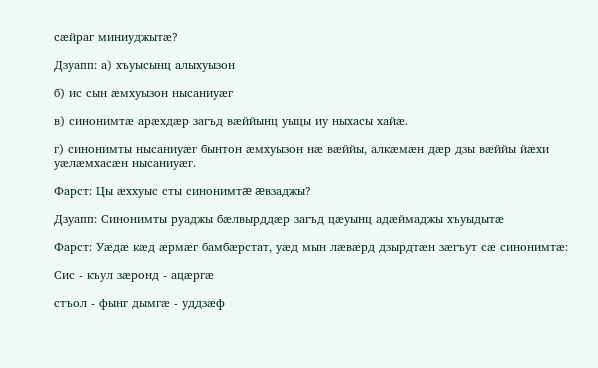сæйраг миниуджытæ?

Дзуапп: а) хъуысынц алыхуызон

б) ис сын æмхуызон нысаниуæг

в) синонимтæ арæхдæр загъд вæййынц уыцы иу ныхасы хайæ.

г) синонимты нысаниуæг бынтон æмхуызон нæ вæййы, алкæмæн дæр дзы вæййы йæхи уæлæмхасæн нысаниуæг.

Фарст: Цы æххуыс сты синонимтæ æвзаджы?

Дзуапп: Синонимты руаджы бæлвырддæр загъд цæуынц адæймаджы хъуыдытæ

Фарст: Уæдæ кæд æрмæг бамбæрстат, уæд мын лæвæрд дзырдтæн зæгъут сæ синонимтæ:

Сис - къул зæронд - ацæргæ

стъол - фынг дымгæ - уддзæф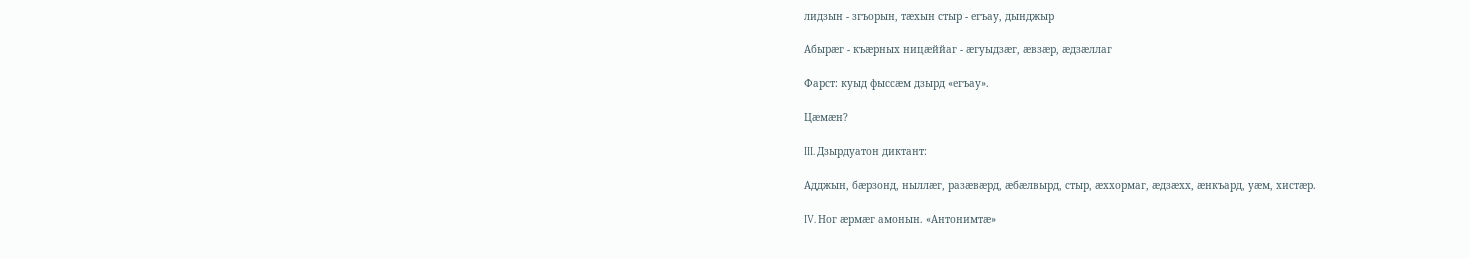лидзын - згъорын, тæхын стыр - егъау, дынджыр

Абырæг - къæрных ницæййаг - æгуыдзæг, æвзæр, æдзæллаг

Фарст: куыд фыссæм дзырд «егъау».

Цæмæн?

III. Дзырдуатон диктант:

Адджын, бæрзонд, ныллæг, разæвæрд, æбæлвырд, стыр, æххормаг, æдзæхх, æнкъард, уæм, хистæр.

IV. Ног æрмæг амонын. «Антонимтæ»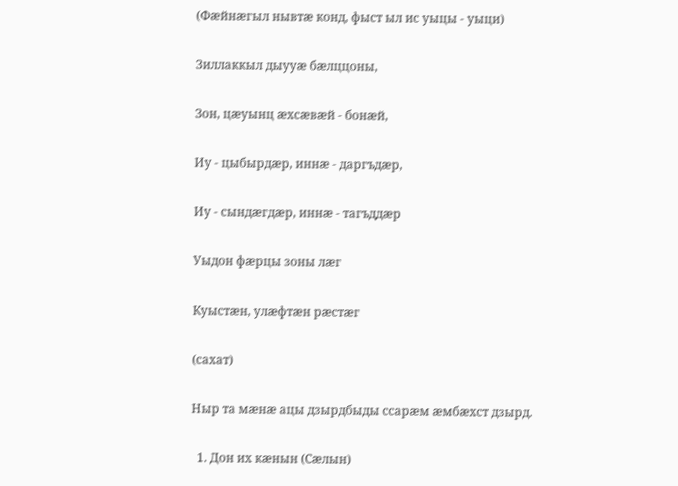(Фæйнæгыл нывтæ конд, фыст ыл ис уыцы - уыци)

Зиллаккыл дыууæ бæлццоны,

Зон, цæуынц æхсæвæй - бонæй,

Иу - цыбырдæр, иннæ - даргъдæр,

Иу - сындæгдæр, иннæ - тагъддæр

Уыдон фæрцы зоны лæг

Куыстæн, улæфтæн рæстæг

(сахат)

Ныр та мӕнӕ ацы дзырдбыды ссарӕм ӕмбӕхст дзырд.

  1. Дон их кӕнын (Сӕлын)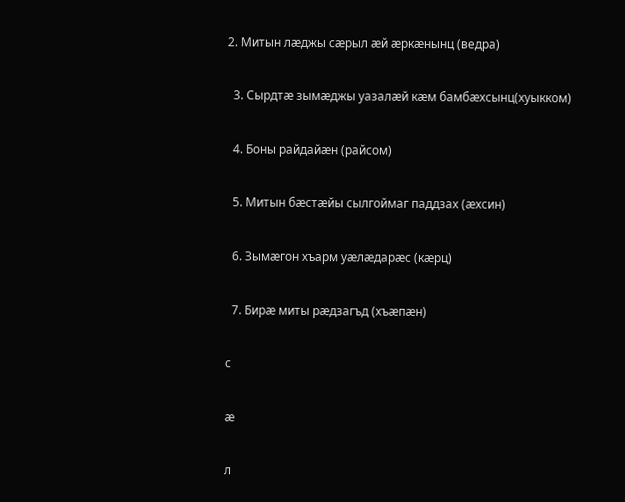2. Митын лӕджы сӕрыл ӕй ӕркӕнынц (ведра)

  3. Сырдтӕ зымӕджы уазалӕй кӕм бамбӕхсынц(хуыкком)

  4. Боны райдайӕн (райсом)

  5. Митын бӕстӕйы сылгоймаг паддзах (ӕхсин)

  6. Зымӕгон хъарм уӕлӕдарӕс (кӕрц)

  7. Бирӕ миты рӕдзагъд (хъӕпӕн)

с

ӕ

л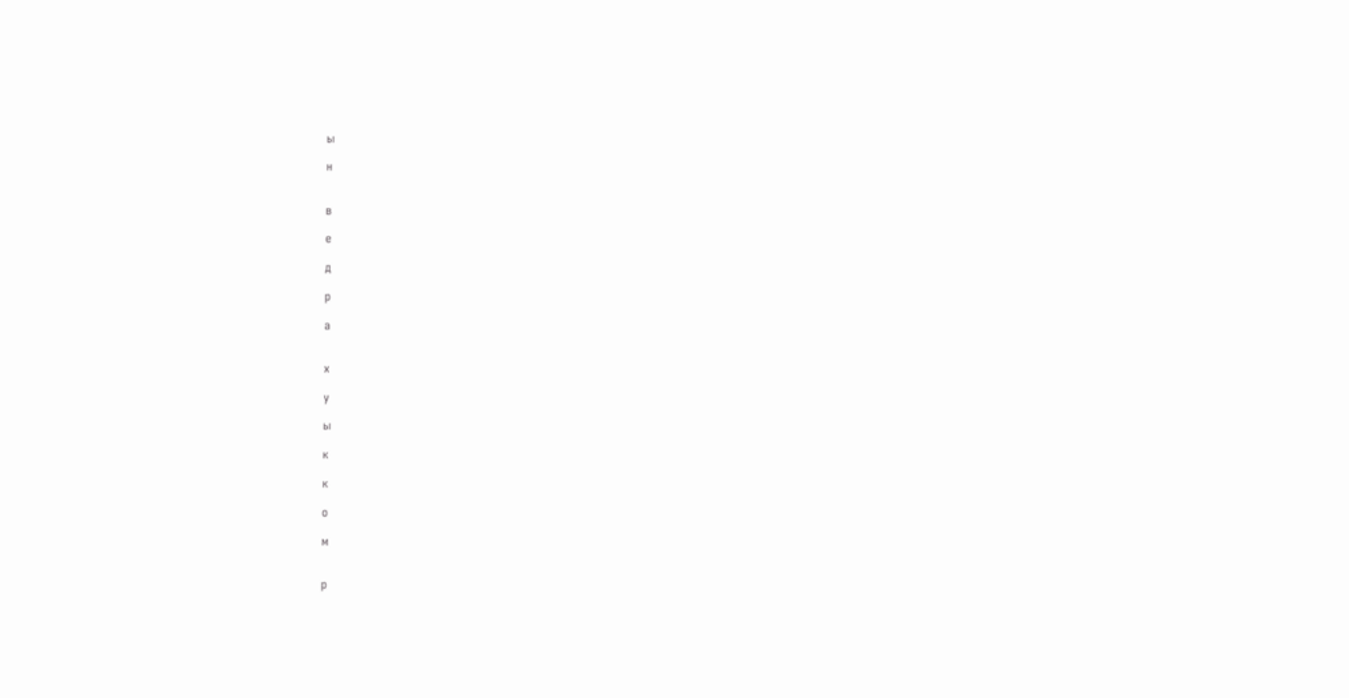ы

н


в

е

д

р

а


х

у

ы

к

к

о

м


р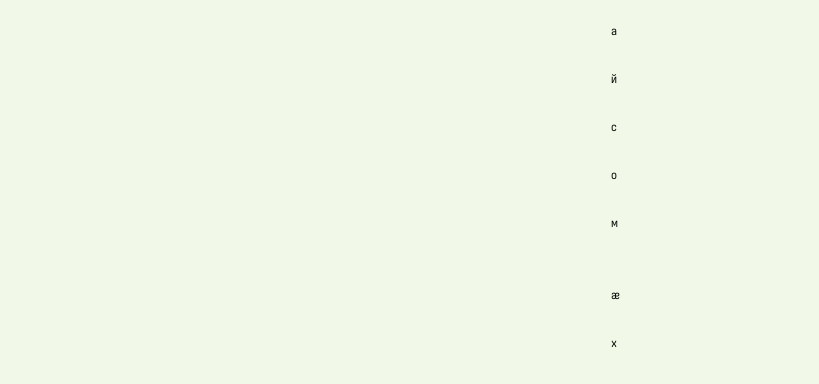а

й

с

о

м


ӕ

х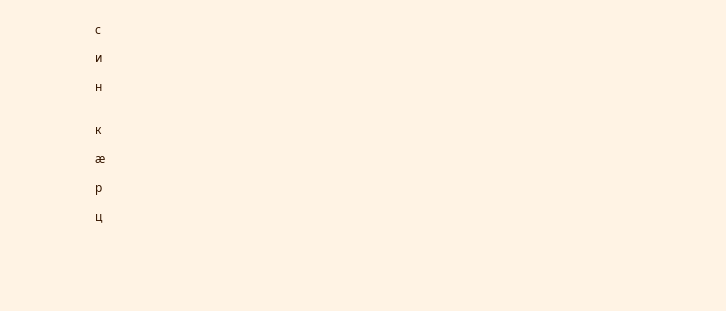с

и

н


к

ӕ

р

ц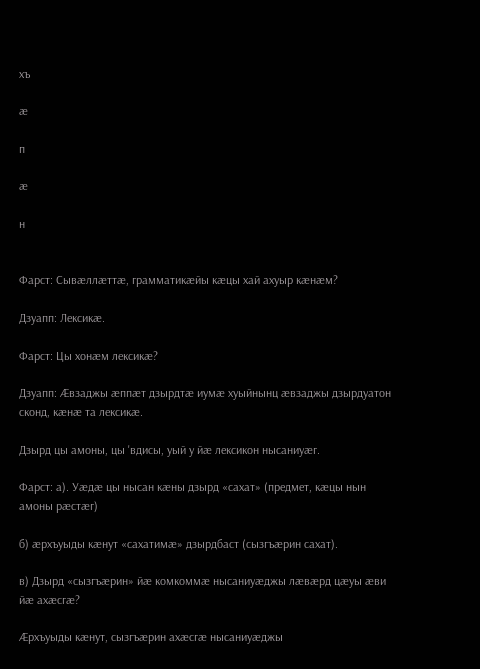хъ

ӕ

п

ӕ

н


Фарст: Сывæллæттæ, грамматикæйы кæцы хай ахуыр кæнæм?

Дзуапп: Лексикæ.

Фарст: Цы хонæм лексикæ?

Дзуапп: Æвзаджы æппæт дзырдтæ иумæ хуыйнынц æвзаджы дзырдуатон сконд, кæнæ та лексикæ.

Дзырд цы амоны, цы 'вдисы, уый у йæ лексикон нысаниуæг.

Фарст: а). Уæдæ цы нысан кæны дзырд «сахат» (предмет, кæцы нын амоны рæстæг)

б) æрхъуыды кæнут «сахатимæ» дзырдбаст (сызгъæрин сахат).

в) Дзырд «сызгъæрин» йæ комкоммæ нысаниуæджы лæвæрд цæуы æви йæ ахæсгæ?

Æрхъуыды кæнут, сызгъæрин ахæсгæ нысаниуæджы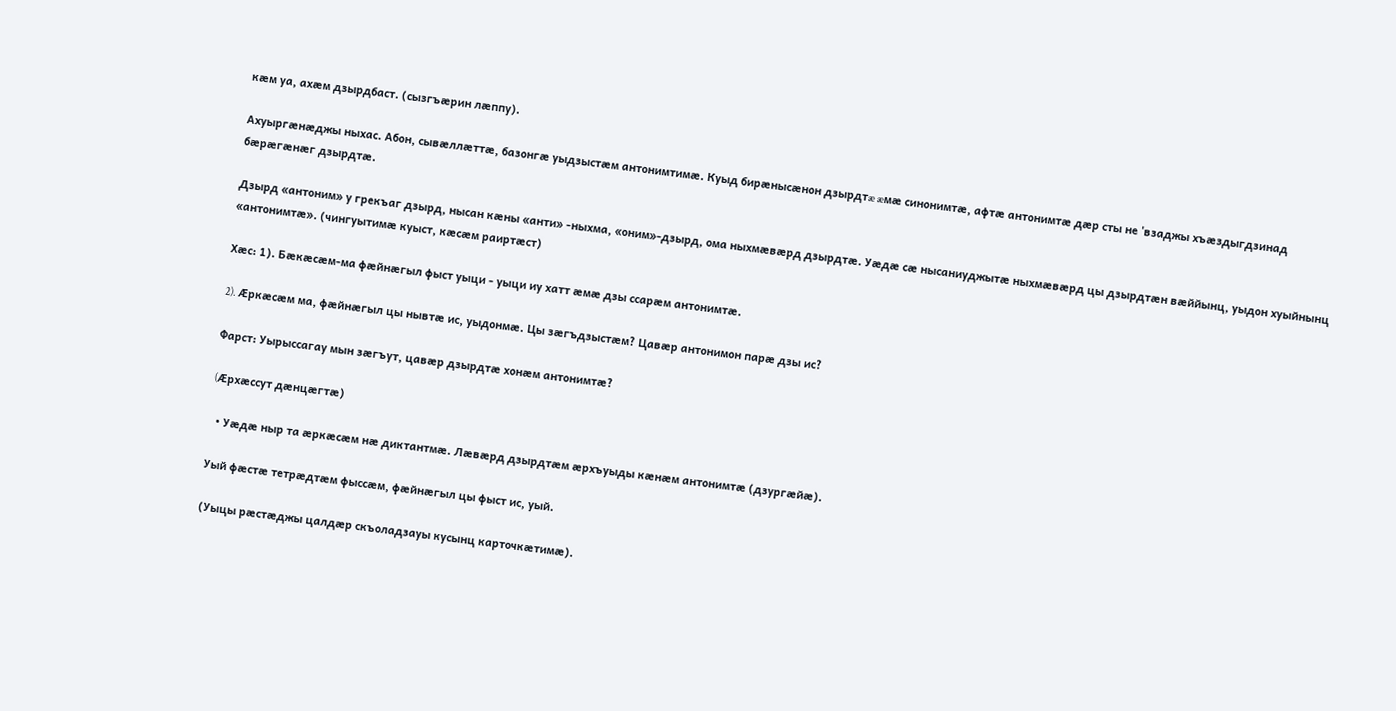кæм уа, ахæм дзырдбаст. (сызгъæрин лæппу).

Ахуыргæнæджы ныхас. Абон, сывæллæттæ, базонгæ уыдзыстæм антонимтимæ. Куыд бирæнысæнон дзырдтæ æмæ синонимтæ, афтæ антонимтæ дæр сты не 'взаджы хъæздыгдзинад бæрæгæнæг дзырдтæ.

Дзырд «антоним» у грекъаг дзырд, нысан кæны «анти» -ныхма, «оним»-дзырд, ома ныхмæвæрд дзырдтæ. Уæдæ сæ нысаниуджытæ ныхмæвæрд цы дзырдтæн вæййынц, уыдон хуыйнынц «антонимтæ». (чингуытимæ куыст, кæсæм раиртæст)

Хæс: 1). Бæкæсæм-ма фæйнæгыл фыст уыци - уыци иу хатт æмæ дзы ссарæм антонимтæ.

2). Æркæсæм ма, фæйнæгыл цы нывтæ ис, уыдонмæ. Цы зæгъдзыстæм? Цавæр антонимон парæ дзы ис?

Фарст: Уырыссагау мын зæгъут, цавæр дзырдтæ хонæм антонимтæ?

(Æрхæссут дæнцæгтæ)

  • Уæдæ ныр та æркæсæм нæ диктантмæ. Лæвæрд дзырдтæм æрхъуыды кæнæм антонимтæ (дзургæйæ).

Уый фæстæ тетрæдтæм фыссæм, фæйнæгыл цы фыст ис, уый.

(Уыцы рæстæджы цалдæр скъоладзауы кусынц карточкæтимæ).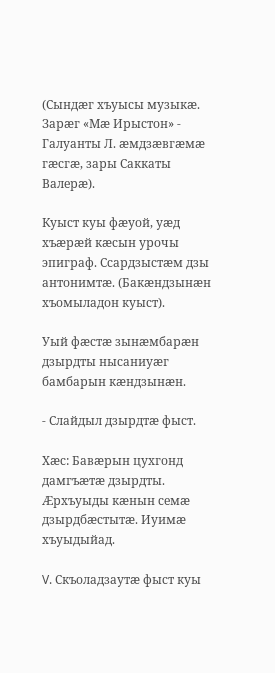(Сындæг хъуысы музыкæ. Зарæг «Мæ Ирыстон» - Галуанты Л. æмдзæвгæмæ гæсгæ, зары Саккаты Валерæ).

Куыст куы фæуой, уæд хъæрæй кæсын урочы эпиграф. Ссардзыстæм дзы антонимтæ. (Бакæндзынæн хъомыладон куыст).

Уый фæстæ зынæмбарæн дзырдты нысаниуæг бамбарын кæндзынæн.

- Слайдыл дзырдтӕ фыст.

Хӕс: Бавӕрын цухгонд дамгъӕтӕ дзырдты. Ӕрхъуыды кӕнын семӕ дзырдбӕстытӕ. Иуимӕ хъуыдыйад.

V. Скъоладзаутæ фыст куы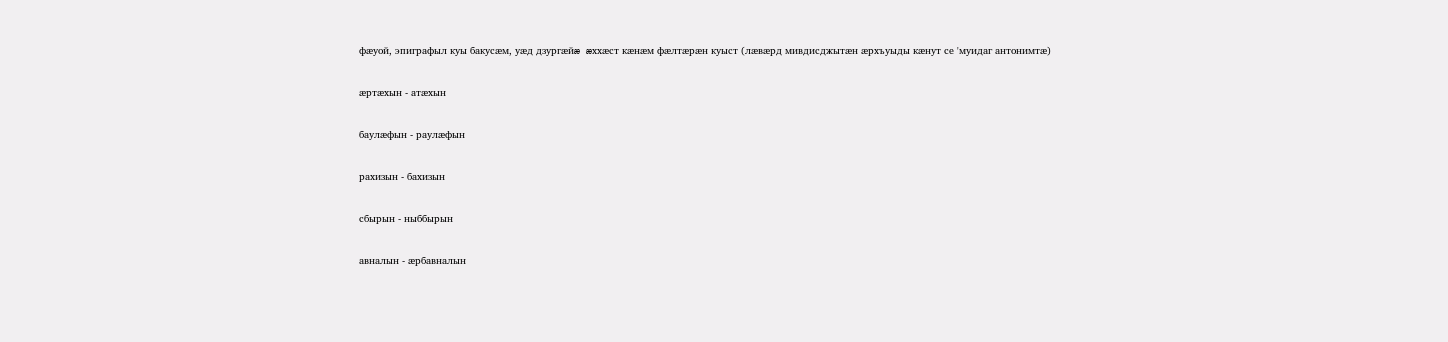фæуой, эпиграфыл куы бакусæм, уæд дзургæйæ æххæст кæнæм фæлтæрæн куыст (лæвæрд мивдисджытæн æрхъуыды кæнут се 'муидаг антонимтæ)

æртæхын - атæхын

баулæфын - раулæфын

рахизын - бахизын

сбырын - ныббырын

авналын - æрбавналын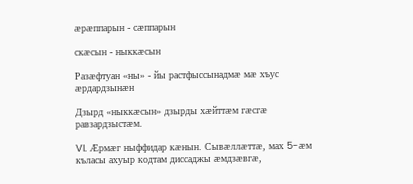æрæппарын - сæппарын

скæсын - ныккæсын

Разæфтуан «ны» - йы растфыссынадмæ мæ хъус æрдардзынæн

Дзырд «ныккæсын» дзырды хæйттæм гæсгæ равзардзыстæм.

VI. Æрмæг ныффидар кæнын. Сывæллæттæ, мах 5-æм къласы ахуыр кодтам диссаджы æмдзæвгæ,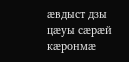æвдыст дзы цæуы сæрæй кæронмæ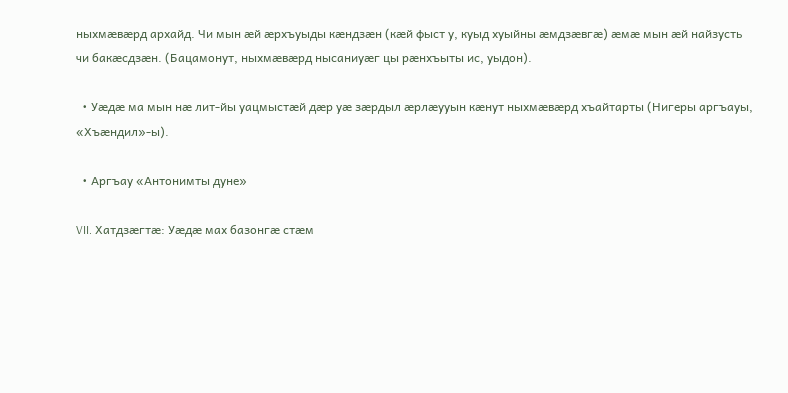ныхмæвæрд архайд. Чи мын æй æрхъуыды кæндзæн (кæй фыст у, куыд хуыйны æмдзæвгæ) æмæ мын æй найзусть чи бакæсдзæн. (Бацамонут, ныхмæвæрд нысаниуæг цы рæнхъыты ис, уыдон).

  • Уæдæ ма мын нæ лит-йы уацмыстæй дæр уæ зæрдыл æрлæууын кæнут ныхмæвæрд хъайтарты (Нигеры аргъауы, «Хъæндил»-ы).

  • Аргъау «Антонимты дуне»

VII. Хатдзæгтæ: Уæдæ мах базонгæ стæм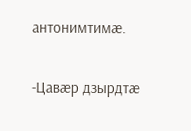антонимтимæ.

-Цавæр дзырдтæ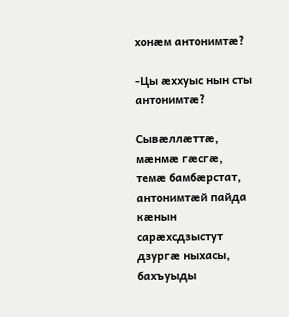хонæм антонимтæ?

-Цы æххуыс нын сты антонимтæ?

Сывæллæттæ, мæнмæ гæсгæ, темæ бамбæрстат, антонимтæй пайда кæнын сарæхсдзыстут дзургæ ныхасы, бахъуыды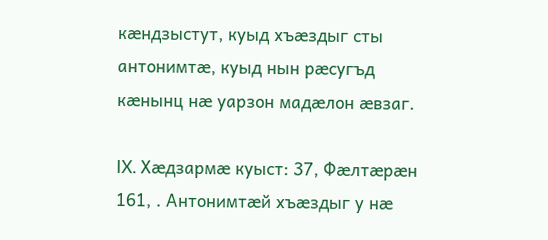кæндзыстут, куыд хъæздыг сты антонимтæ, куыд нын рæсугъд кæнынц нæ уарзон мадæлон æвзаг.

IX. Хæдзармæ куыст: 37, Фæлтæрæн 161, . Антонимтæй хъæздыг у нæ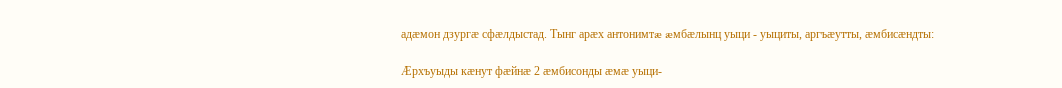адæмон дзургæ сфæлдыстад. Тынг арæх антонимтæ æмбæлынц уыци - уыциты, аргъæутты, æмбисæндты:

Æрхъуыды кæнут фæйнæ 2 æмбисонды ӕмӕ уыци-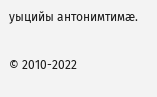уыцийы антонимтимæ.


© 2010-2022